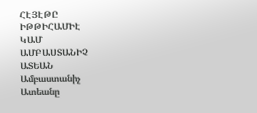ՀԷՅԷԹԸ
ԻԹԹԻՀԱՄԻԷ
ԿԱՄ
ԱՄԲԱՍՏԱՆԻՉ
ԱՏԵԱՆ
Ամբաստանիչ
Ատեանը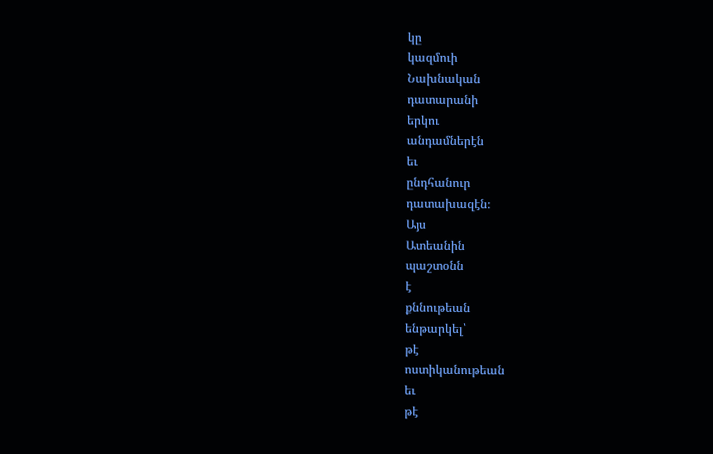կը
կազմուի
Նախնական
դատարանի
երկու
անդամներէն
եւ
ընդհանուր
դատախազէն։
Այս
Ատեանին
պաշտօնն
է
քննութեան
ենթարկել՝
թէ
ոստիկանութեան
եւ
թէ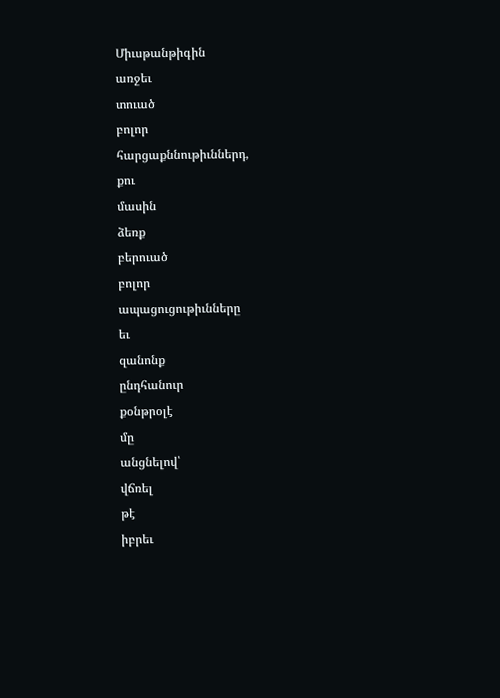Միւսթանթիգին
առջեւ
տուած
բոլոր
հարցաքննութիւններդ,
քու
մասին
ձեռք
բերուած
բոլոր
ապացուցութիւնները
եւ
զանոնք
ընդհանուր
քօնթրօլէ
մը
անցնելով՝
վճռել
թէ
իբրեւ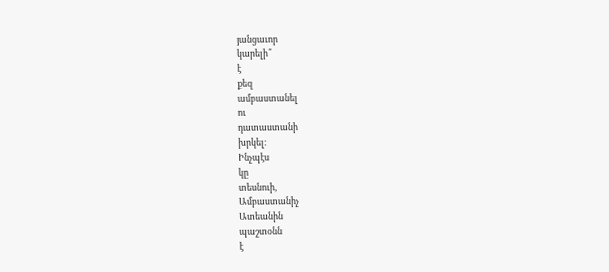յանցաւոր
կարելի՞
է
քեզ
ամբաստանել
ու
դատաստանի
խրկել։
Ինչպէս
կը
տեսնուի,
Ամբաստանիչ
Ատեանին
պաշտօնն
է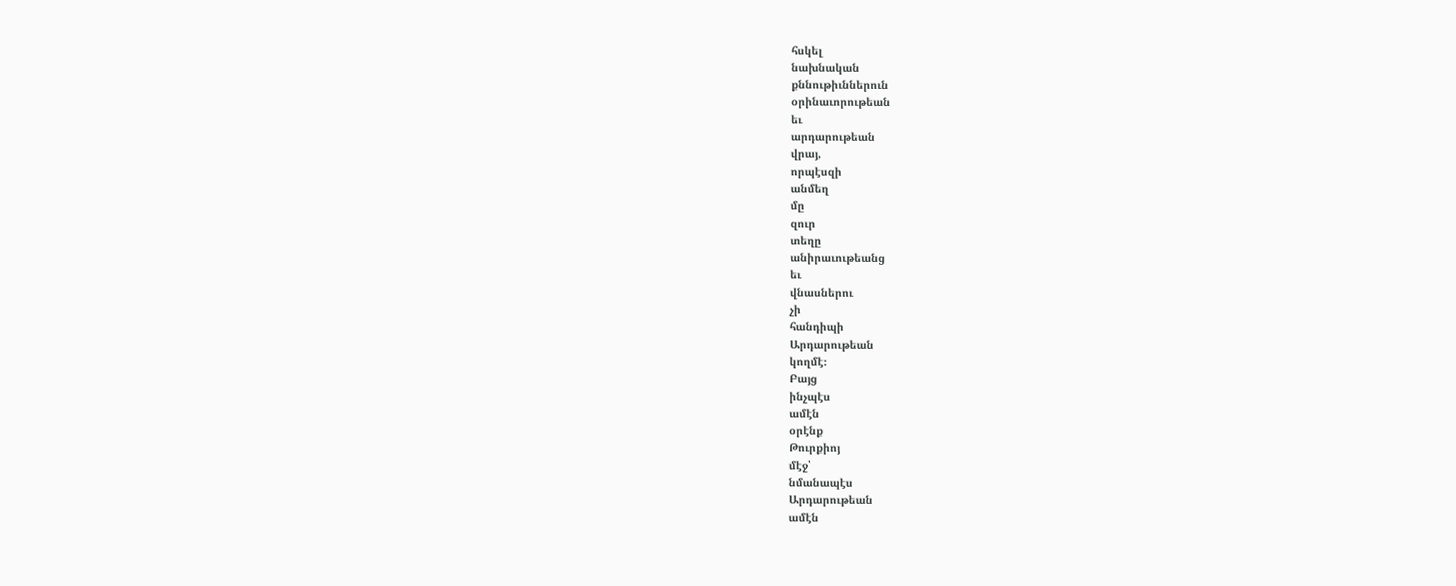հսկել
նախնական
քննութիւններուն
օրինաւորութեան
եւ
արդարութեան
վրայ,
որպէսզի
անմեղ
մը
զուր
տեղը
անիրաւութեանց
եւ
վնասներու
չի
հանդիպի
Արդարութեան
կողմէ։
Բայց
ինչպէս
ամէն
օրէնք
Թուրքիոյ
մէջ՝
նմանապէս
Արդարութեան
ամէն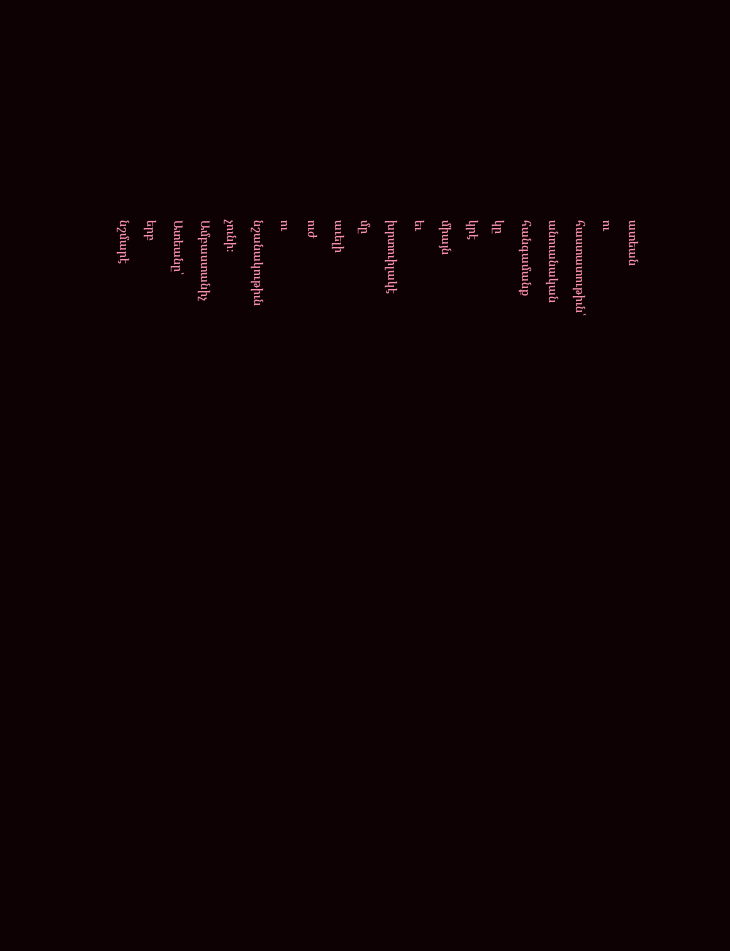ատեան
ու
հաստատութիւն՝
անուանական
հանգամանք
կը
կրէ
միայն
եւ
խրտուիլակէ
մը
աւելի
ուժ
ու
նշանակութիւն
չունի։
Ամբաստանիչ
Ատեանը՝
երբ
նշմարէ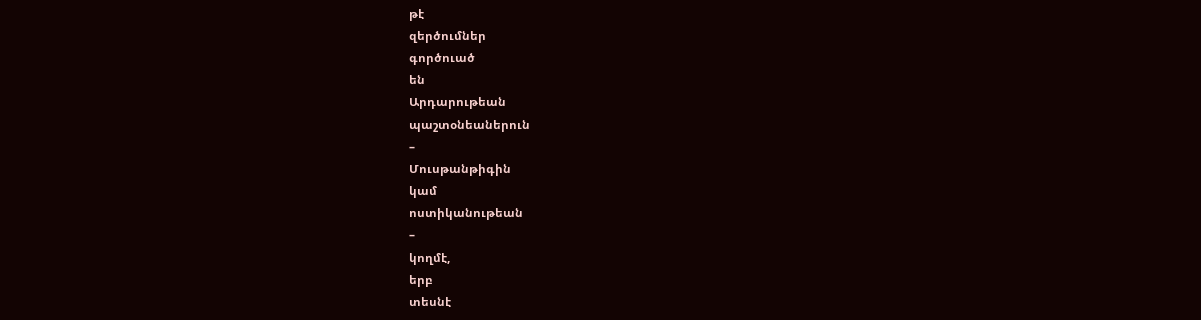թէ
զերծումներ
գործուած
են
Արդարութեան
պաշտօնեաներուն
–
Մուսթանթիգին
կամ
ոստիկանութեան
–
կողմէ,
երբ
տեսնէ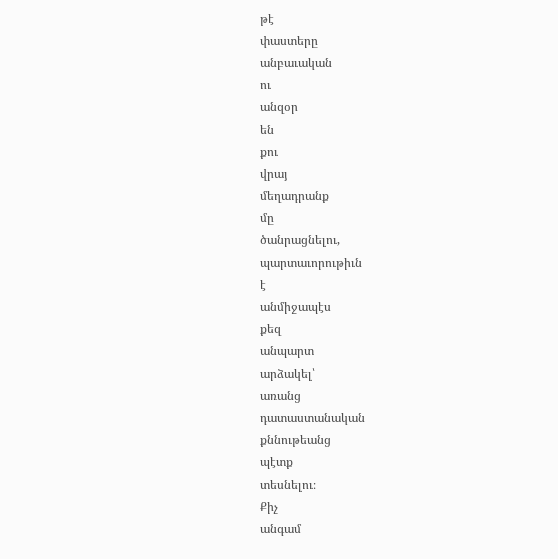թէ
փաստերը
անբաւական
ու
անզօր
են
քու
վրայ
մեղադրանք
մը
ծանրացնելու,
պարտաւորութիւն
է
անմիջապէս
քեզ
անպարտ
արձակել՝
առանց
դատաստանական
քննութեանց
պէտք
տեսնելու։
Քիչ
անգամ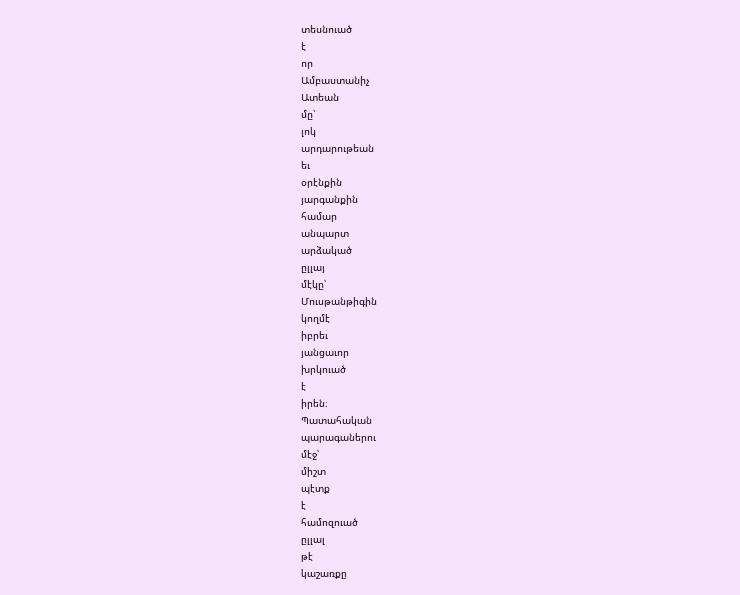տեսնուած
է
որ
Ամբաստանիչ
Ատեան
մը՝
լոկ
արդարութեան
եւ
օրէնքին
յարգանքին
համար
անպարտ
արձակած
ըլլայ
մէկը՝
Մուսթանթիգին
կողմէ
իբրեւ
յանցաւոր
խրկուած
է
իրեն։
Պատահական
պարագաներու
մէջ՝
միշտ
պէտք
է
համոզուած
ըլլալ
թէ
կաշառքը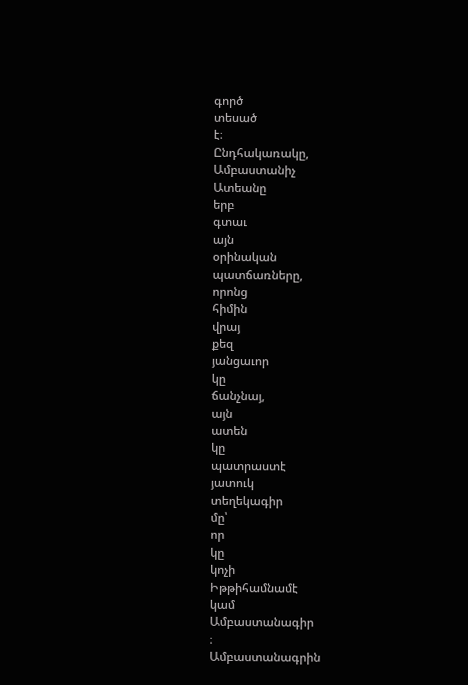գործ
տեսած
է։
Ընդհակառակը,
Ամբաստանիչ
Ատեանը
երբ
գտաւ
այն
օրինական
պատճառները,
որոնց
հիմին
վրայ
քեզ
յանցաւոր
կը
ճանչնայ,
այն
ատեն
կը
պատրաստէ
յատուկ
տեղեկագիր
մը՝
որ
կը
կոչի
Իթթիհամնամէ
կամ
Ամբաստանագիր
։
Ամբաստանագրին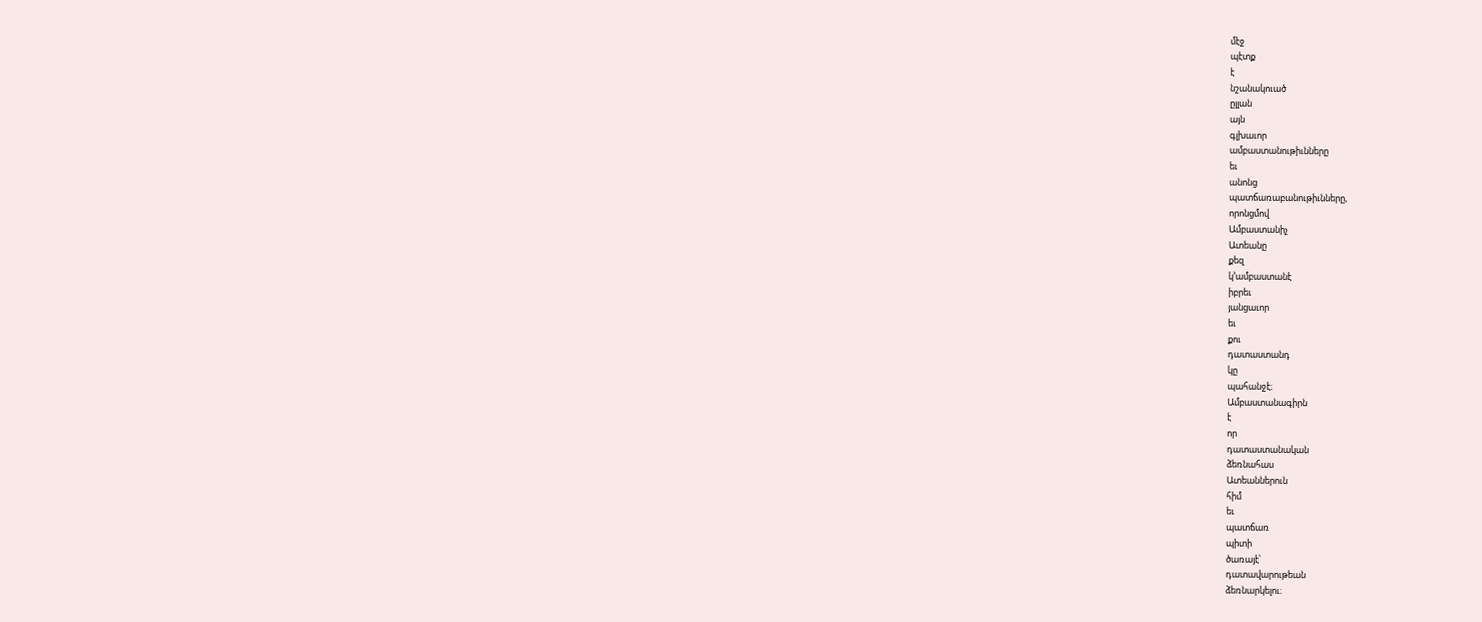մէջ
պէտք
է
նշանակուած
ըլլան
այն
գլխաւոր
ամբաստանութիւնները
եւ
անոնց
պատճառաբանութիւնները,
որոնցմով
Ամբաստանիչ
Ատեանը
քեզ
կ’ամբաստանէ
իբրեւ
յանցաւոր
եւ
քու
դատաստանդ
կը
պահանջէ։
Ամբաստանագիրն
է
որ
դատաստանական
ձեռնահաս
Ատեաններուն
հիմ
եւ
պատճառ
պիտի
ծառայէ՝
դատավարութեան
ձեռնարկելու։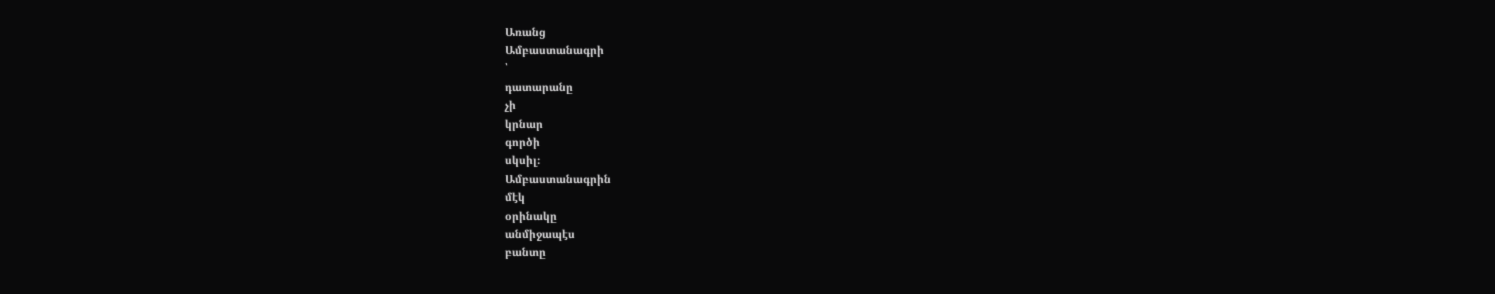Առանց
Ամբաստանագրի
՝
դատարանը
չի
կրնար
գործի
սկսիլ։
Ամբաստանագրին
մէկ
օրինակը
անմիջապէս
բանտը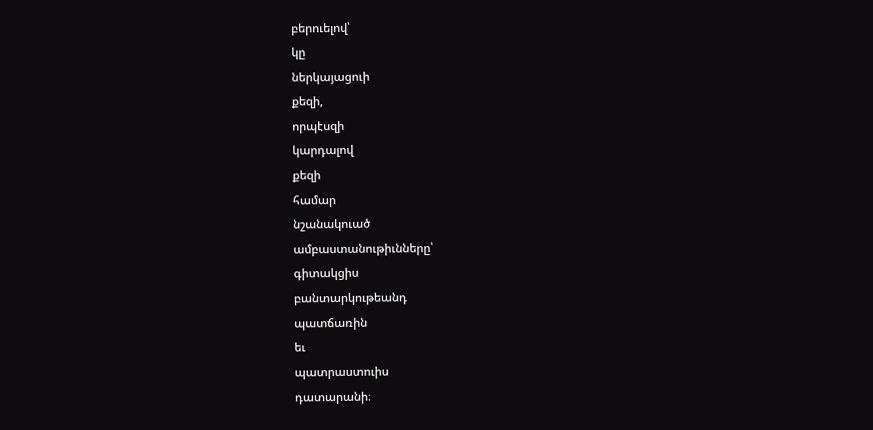բերուելով՝
կը
ներկայացուի
քեզի,
որպէսզի
կարդալով
քեզի
համար
նշանակուած
ամբաստանութիւնները՝
գիտակցիս
բանտարկութեանդ
պատճառին
եւ
պատրաստուիս
դատարանի։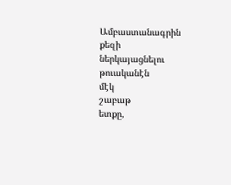Ամբաստանագրին
քեզի
ներկայացնելու
թուականէն
մէկ
շաբաթ
ետքը,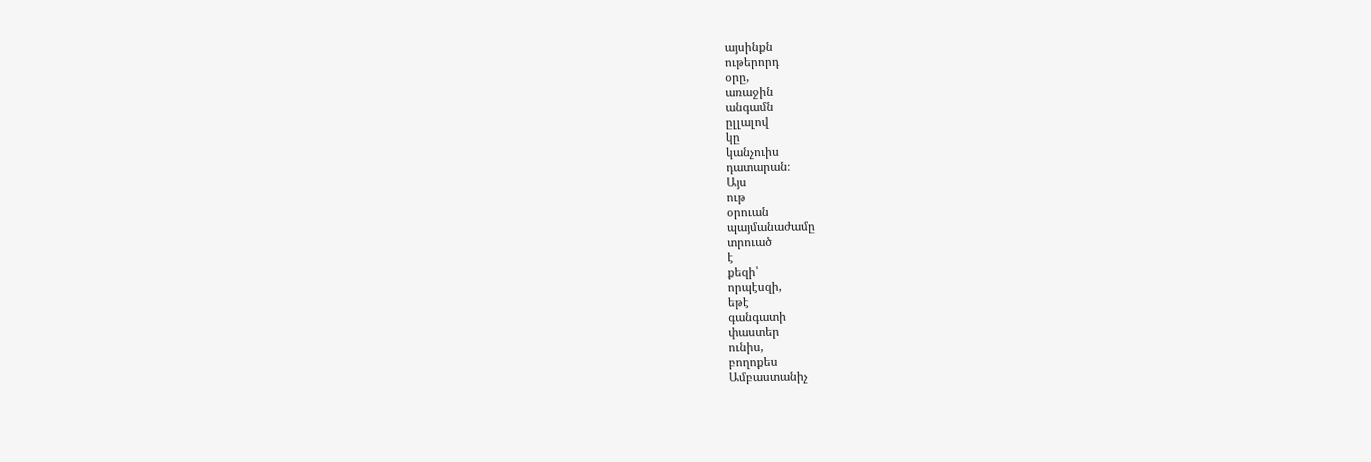այսինքն
ութերորդ
օրը,
առաջին
անգամն
ըլլալով
կը
կանչուիս
դատարան։
Այս
ութ
օրուան
պայմանաժամը
տրուած
է
քեզի՝
որպէսզի,
եթէ
գանգատի
փաստեր
ունիս,
բողոքես
Ամբաստանիչ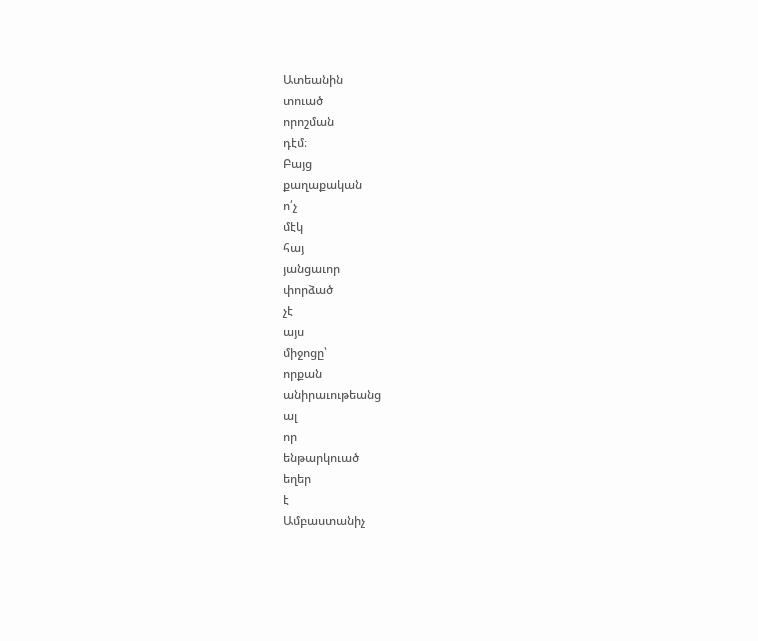Ատեանին
տուած
որոշման
դէմ։
Բայց
քաղաքական
ո՛չ
մէկ
հայ
յանցաւոր
փորձած
չէ
այս
միջոցը՝
որքան
անիրաւութեանց
ալ
որ
ենթարկուած
եղեր
է
Ամբաստանիչ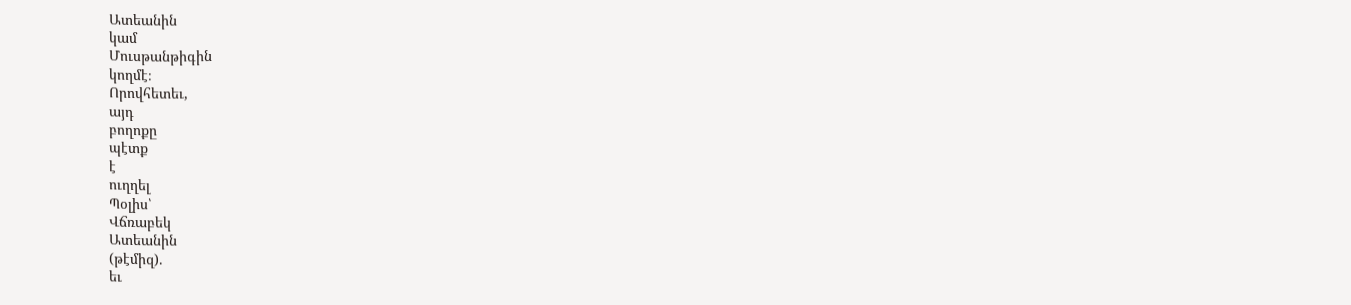Ատեանին
կամ
Մուսթանթիգին
կողմէ։
Որովհետեւ,
այդ
բողոքը
պէտք
է
ուղղել
Պօլիս՝
Վճռաբեկ
Ատեանին
(թէմիզ).
եւ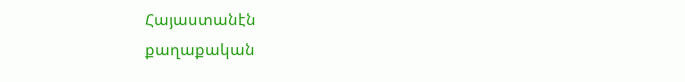Հայաստանէն
քաղաքական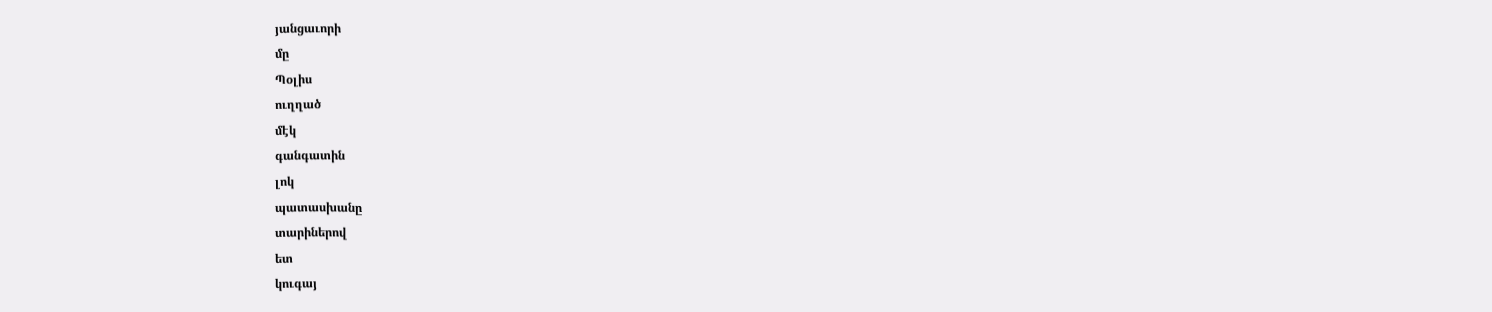յանցաւորի
մը
Պօլիս
ուղղած
մէկ
գանգատին
լոկ
պատասխանը
տարիներով
ետ
կուգայ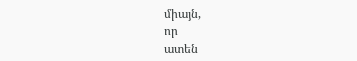միայն,
որ
ատեն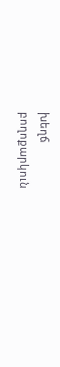խեղճ
բողոքարկուն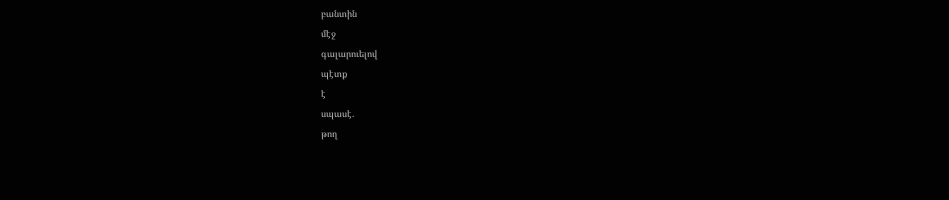բանտին
մէջ
գալարուելով
պէտք
է
սպասէ.
թող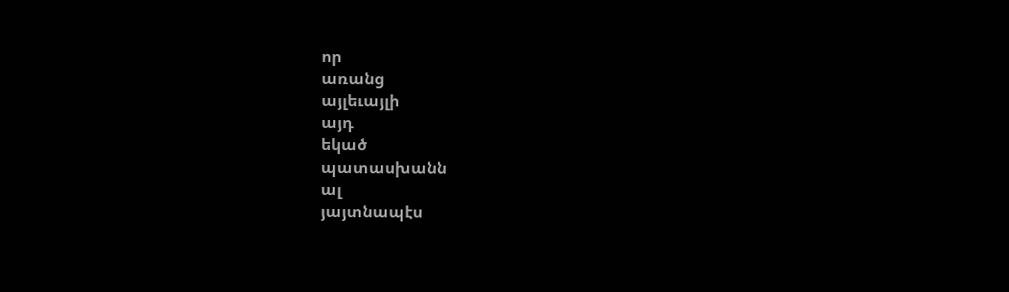որ
առանց
այլեւայլի
այդ
եկած
պատասխանն
ալ
յայտնապէս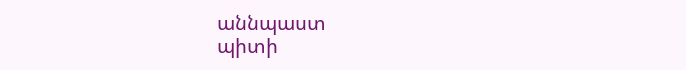աննպաստ
պիտի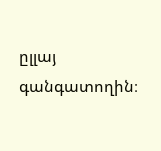ըլլայ
գանգատողին։